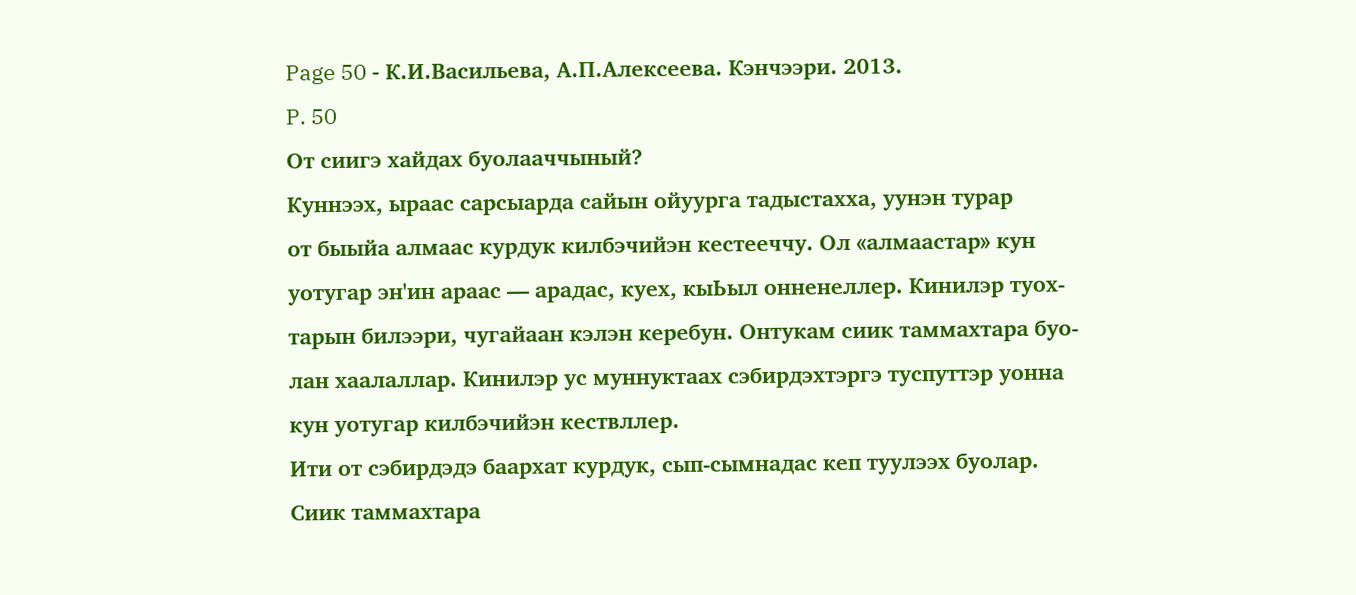Page 50 - К.И.Васильева, А.П.Алексеева. Кэнчээри. 2013.
P. 50
От сиигэ хайдах буолааччыный?
Куннээх, ыраас сарсыарда сайын ойуурга тадыстахха, уунэн турар
от быыйа алмаас курдук килбэчийэн кестееччу. Ол «алмаастар» кун
уотугар эн'ин араас — арадас, куех, кыЬыл онненеллер. Кинилэр туох-
тарын билээри, чугайаан кэлэн керебун. Онтукам сиик таммахтара буо-
лан хаалаллар. Кинилэр ус муннуктаах сэбирдэхтэргэ туспуттэр уонна
кун уотугар килбэчийэн кествллер.
Ити от сэбирдэдэ баархат курдук, сып-сымнадас кеп туулээх буолар.
Сиик таммахтара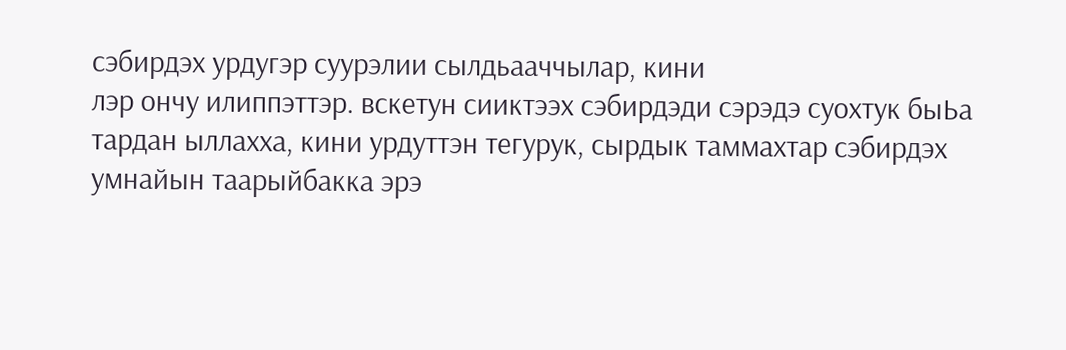сэбирдэх урдугэр суурэлии сылдьааччылар, кини
лэр ончу илиппэттэр. вскетун сииктээх сэбирдэди сэрэдэ суохтук быЬа
тардан ыллахха, кини урдуттэн тегурук, сырдык таммахтар сэбирдэх
умнайын таарыйбакка эрэ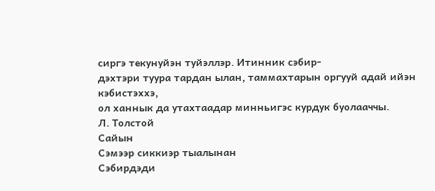сиргэ текунуйэн туйэллэр. Итинник сэбир-
дэхтэри туура тардан ылан, таммахтарын оргууй адай ийэн кэбистэххэ,
ол ханнык да утахтаадар минньигэс курдук буолааччы.
Л. Толстой
Сайын
Сэмээр сиккиэр тыалынан
Сэбирдэди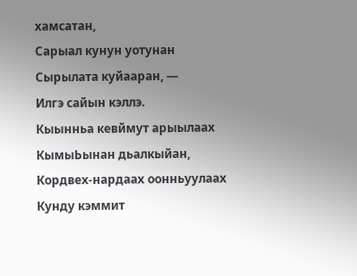хамсатан,
Сарыал кунун уотунан
Сырылата куйааран, —
Илгэ сайын кэллэ.
Кыынньа кевймут арыылаах
КымыЬынан дьалкыйан,
Кордвех-нардаах оонньуулаах
Кунду кэммит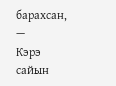барахсан, —
Кэрэ сайын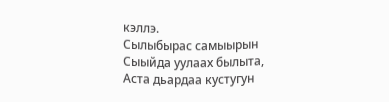кэллэ.
Сылыбырас самыырын
Сыыйда уулаах былыта,
Аста дьардаа кустугун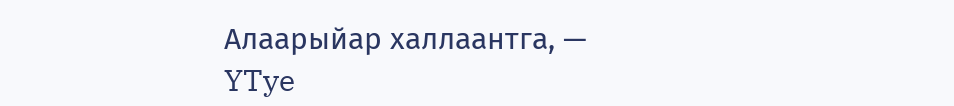Алаарыйар халлаантга, —
YTye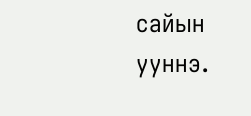сайын ууннэ.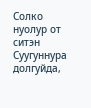Солко нуолур от ситэн
Суугуннура долгуйда,